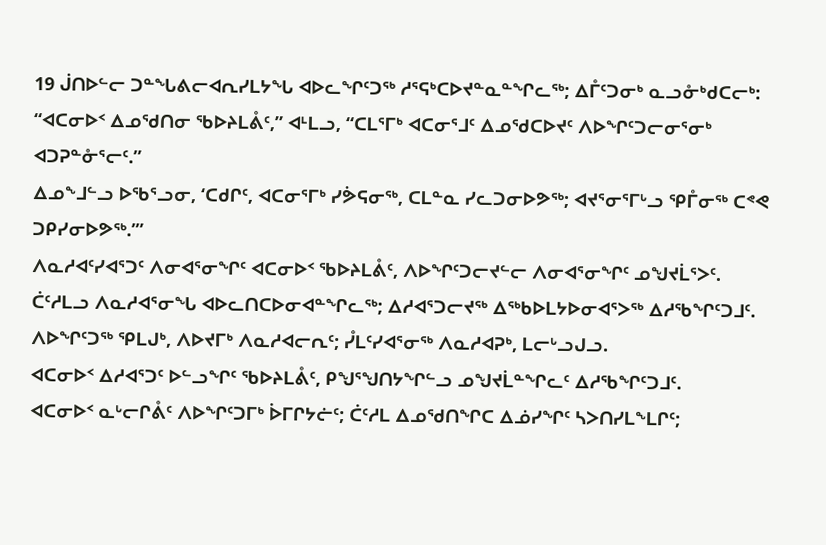19 ᒎᑎᐅᓪᓕ ᑐᓐᖓᕕᓕᐊᕆᓯᒪᔭᖓ ᐊᐅᓚᖏᑦᑐᖅ ᓱᕐᕋᒃᑕᐅᔪᓐᓇᓐᖏᓚᖅ; ᐃᒤᑦᑐᓂᒃ ᓇᓗᓁᒃᑯᑕᓕᒃ: “ᐊᑕᓂᐅᑉ ᐃᓄᖁᑎᓂ ᖃᐅᔨᒪᕔᑦ,” ᐊᒻᒪᓗ, “ᑕᒪᕐᒥᒃ ᐊᑕᓂᕐᒧᑦ ᐃᓄᖁᑕᐅᔪᑦ ᐱᐅᖏᑦᑐᓕᓂᕐᓂᒃ ᐊᑐᕈᓐᓁᕐᓕᑦ.”
ᐃᓄᖕᒧᓪᓗ ᐅᖃᕐᓗᓂ, ‘ᑕᑯᒋᑦ, ᐊᑕᓂᕐᒥᒃ ᓯᕘᕋᓂᖅ, ᑕᒪᓐᓇ ᓯᓚᑐᓂᐅᕗᖅ; ᐊᔪᕐᓂᕐᒥᒡᓗ ᕿᒤᓂᖅ ᑕᕝᕙ ᑐᑭᓯᓂᐅᕗᖅ.’”
ᐱᓇᓱᐊᑦᓯᐊᕐᑐᑦ ᐱᓂᐊᕐᓂᖏᑦ ᐊᑕᓂᐅᑉ ᖃᐅᔨᒪᕔᑦ, ᐱᐅᖏᑦᑐᓕᔪᓪᓕ ᐱᓂᐊᕐᓂᖏᑦ ᓄᖑᔪᒫᕐᐳᑦ.
ᑖᑦᓱᒪᓗ ᐱᓇᓱᐊᕐᓂᖓ ᐊᐅᓚᑎᑕᐅᓂᐊᓐᖏᓚᖅ; ᐃᓱᐊᕐᑐᓕᔪᖅ ᐃᖅᑲᐅᒪᔭᐅᓂᐊᕐᐳᖅ ᐃᓱᖃᖏᑦᑐᒧᑦ.
ᐱᐅᖏᑦᑐᖅ ᕿᒪᒍᒃ, ᐱᐅᔪᒥᒃ ᐱᓇᓱᐊᓕᕆᑦ; ᓮᒪᑦᓯᐊᕐᓂᖅ ᐱᓇᓱᐊᕈᒃ, ᒪᓕᒡᓗᒍᓗ.
ᐊᑕᓂᐅᑉ ᐃᓱᐊᕐᑐᑦ ᐅᓪᓗᖏᑦ ᖃᐅᔨᒪᕔᑦ, ᑭᖑᕐᖑᑎᔭᖏᓪᓗ ᓄᖑᔪᒫᓐᖏᓚᑦ ᐃᓱᖃᖏᑦᑐᒧᑦ.
ᐊᑕᓂᐅᑉ ᓇᒡᓕᒋᕔᑦ ᐱᐅᖏᑦᑐᒥᒃ ᐆᒥᒋᔭᓖᑦ; ᑖᑦᓱᒪ ᐃᓄᖁᑎᖏᑕ ᐃᓅᓯᖏᑦ ᓴᐳᑎᓯᒪᖕᒪᒋᑦ;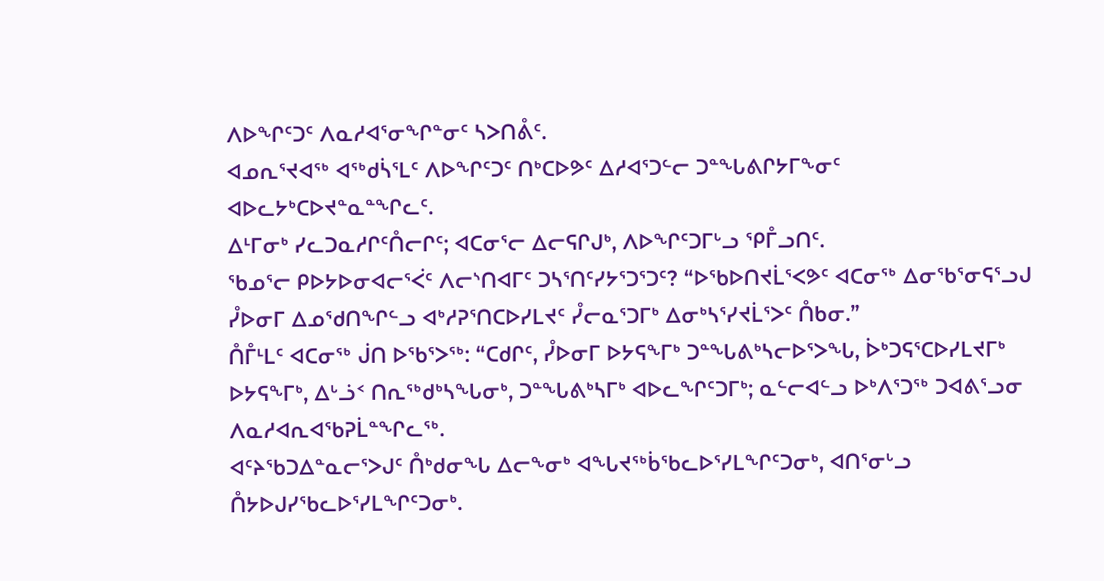ᐱᐅᖏᑦᑐᑦ ᐱᓇᓱᐊᕐᓂᖏᓐᓂᑦ ᓴᐳᑎᕔᑦ.
ᐊᓄᕆᕐᔪᐊᖅ ᐊᖅᑯᓵᕐᒪᑦ ᐱᐅᖏᑦᑐᑦ ᑎᒃᑕᐅᕗᑦ ᐃᓱᐊᕐᑐᓪᓕ ᑐᓐᖓᕕᒋᔭᒥᖕᓂᑦ ᐊᐅᓚᔭᒃᑕᐅᔪᓐᓇᓐᖏᓚᑦ.
ᐃᒻᒥᓂᒃ ᓯᓚᑐᓇᓱᒋᑦᑍᓕᒋᑦ; ᐊᑕᓂᕐᓕ ᐃᓕᕋᒋᒍᒃ, ᐱᐅᖏᑦᑐᒥᒡᓗ ᕿᒤᓗᑎᑦ.
ᖃᓄᕐᓕ ᑭᐅᔭᐅᓂᐊᓕᕐᐹᑦ ᐱᓕᔅᑎᐊᒥᑦ ᑐᓴᕐᑎᑦᓯᔭᕐᑐᕐᑐᑦ? “ᐅᖃᐅᑎᔪᒫᕐᐸᕗᑦ ᐊᑕᓂᖅ ᐃᓂᖃᕐᓂᕋᕐᓗᒍ ᓮᐅᓂᒥ ᐃᓄᖁᑎᖏᓪᓗ ᐊᒃᓱᕈᕐᑎᑕᐅᓯᒪᔪᑦ ᓮᓕᓇᕐᑐᒥᒃ ᐃᓂᒃᓴᕐᓯᔪᒫᕐᐳᑦ ᑍᑲᓂ.”
ᑍᒤᒻᒪᑦ ᐊᑕᓂᖅ ᒎᑎ ᐅᖃᕐᐳᖅ: “ᑕᑯᒋᑦ, ᓮᐅᓂᒥ ᐅᔭᕋᖕᒥᒃ ᑐᓐᖓᕕᒃᓴᓕᐅᕐᐳᖓ, ᐆᒃᑐᕋᕐᑕᐅᓯᒪᔪᒥᒃ ᐅᔭᕋᖕᒥᒃ, ᐃᒡᓘᑉ ᑎᕆᖅᑯᒃᓴᖓᓂᒃ, ᑐᓐᖓᕕᒃᓴᒥᒃ ᐊᐅᓚᖏᑦᑐᒥᒃ; ᓇᓪᓕᐊᓪᓗ ᐅᒃᐱᕐᑐᖅ ᑐᐊᕕᕐᓗᓂ ᐱᓇᓱᐊᕆᐊᖃᕈᒫᓐᖏᓚᖅ.
ᐊᑦᔨᖃᑐᐃᓐᓇᓕᕐᐳᒍᑦ ᑍᒃᑯᓂᖓ ᐃᓕᖕᓂᒃ ᐊᖓᔪᖅᑳᖃᓚᐅᕐᓯᒪᖏᑦᑐᓂᒃ, ᐊᑎᕐᓂᒡᓗ ᑍᔭᐅᒍᓯᖃᓚᐅᕐᓯᒪᖏᑦᑐᓂᒃ.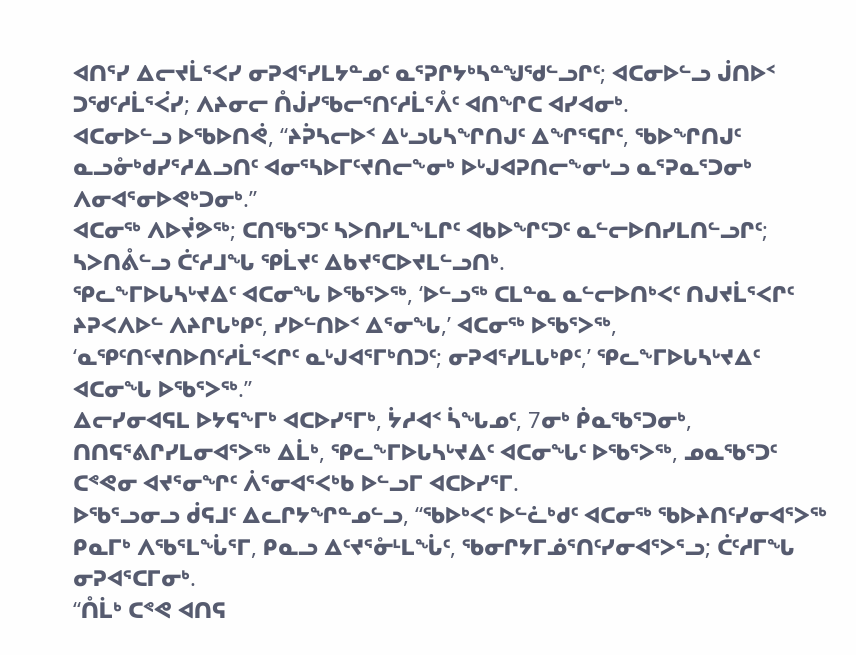ᐊᑎᕐᓯ ᐃᓕᔪᒫᕐᐸᓯ ᓂᕈᐊᕐᓯᒪᔭᓐᓄᑦ ᓇᕐᕈᒋᔭᒃᓴᓐᖑᖁᓪᓗᒋᑦ; ᐊᑕᓂᐅᓪᓗ ᒎᑎᐅᑉ ᑐᖁᑦᓱᒫᕐᐹᓯ; ᐱᔨᓂᓕ ᑍᒎᓯᖃᓕᕐᑎᑦᓱᒫᕐᐰᑦ ᐊᑎᖏᑕ ᐊᓯᐊᓂᒃ.
ᐊᑕᓂᐅᓪᓗ ᐅᖃᐅᑎᕚ, “ᔨᕉᓴᓕᐅᑉ ᐃᒡᓗᒐᓴᖏᑎᒍᑦ ᐃᖏᕐᕋᒋᑦ, ᖃᐅᖏᑎᒍᑦ ᓇᓗᓁᒃᑯᓯᕐᓱᐃᓗᑎᑦ ᐊᓂᕐᓴᐅᒥᑦᔪᑎᓕᖕᓂᒃ ᐅᒡᒍᐊᕈᑎᓕᖕᓂᒡᓗ ᓇᕐᕈᓇᕐᑐᓂᒃ ᐱᓂᐊᕐᓂᐅᕙᒃᑐᓂᒃ.”
ᐊᑕᓂᖅ ᐱᐅᔫᕗᖅ; ᑕᑎᖃᕐᑐᑦ ᓴᐳᑎᓯᒪᖕᒪᒋᑦ ᐊᑲᐅᖏᑦᑐᑦ ᓇᓪᓕᐅᑎᓯᒪᑎᓪᓗᒋᑦ; ᓴᐳᑎᕔᓪᓗ ᑖᑦᓱᒧᖓ ᕿᒫᔪᑦ ᐃᑲᔪᕐᑕᐅᔪᒪᓪᓗᑎᒃ.
ᕿᓚᖕᒥᐅᒐᓴᒡᔪᐃᑦ ᐊᑕᓂᖓ ᐅᖃᕐᐳᖅ, ‘ᐅᓪᓗᖅ ᑕᒪᓐᓇ ᓇᓪᓕᐅᑎᒃᐸᑦ ᑎᒍᔪᒫᕐᐸᒋᑦ ᔨᕈᐸᐱᐅᓪ ᐱᔨᒋᒐᒃᑭᑦ, ᓯᐅᓪᑎᐅᑉ ᐃᕐᓂᖓ,’ ᐊᑕᓂᖅ ᐅᖃᕐᐳᖅ, ‘ᓇᕿᑦᑎᑦᔪᑎᐅᑎᑦᓱᒫᕐᐸᒋᑦ ᓇᒡᒍᐊᕐᒥᒃᑎᑐᑦ; ᓂᕈᐊᕐᓯᒪᒐᒃᑭᑦ,’ ᕿᓚᖕᒥᐅᒐᓴᒡᔪᐃᑦ ᐊᑕᓂᖓ ᐅᖃᕐᐳᖅ.”
ᐃᓕᓯᓂᐊᕋᒪ ᐅᔭᕋᖕᒥᒃ ᐊᑕᐅᓯᕐᒥᒃ, ᔮᓱᐊᑉ ᓵᖓᓄᑦ, 7ᓂᒃ ᑮᓇᖃᕐᑐᓂᒃ, ᑎᑎᕋᕐᕕᒋᓯᒪᓂᐊᕐᐳᖅ ᐃᒫᒃ, ᕿᓚᖕᒥᐅᒐᓴᒡᔪᐃᑦ ᐊᑕᓂᖓᑦ ᐅᖃᕐᐳᖅ, ᓄᓇᖃᕐᑐᑦ ᑕᕝᕙᓂ ᐊᔪᕐᓂᖏᑦ ᐲᕐᓂᐊᕐᐸᒃᑲ ᐅᓪᓗᒥ ᐊᑕᐅᓯᕐᒥ.
ᐅᖃᕐᓗᓂᓗ ᑰᕋᒧᑦ ᐃᓚᒋᔭᖏᓐᓄᓪᓗ, “ᖃᐅᒃᐸᑦ ᐅᓪᓛᒃᑯᑦ ᐊᑕᓂᖅ ᖃᐅᔨᑎᑦᓯᓂᐊᕐᐳᖅ ᑭᓇᒥᒃ ᐱᖃᕐᒪᖔᕐᒥ, ᑭᓇᓗ ᐃᑦᔪᕐᓁᒻᒪᖔᑦ, ᖃᓂᒋᔭᒥᓅᕐᑎᑦᓯᓂᐊᕐᐳᕐᓗ; ᑖᑦᓱᒥᖓ ᓂᕈᐊᕐᑕᒥᓂᒃ.
“ᑍᒫᒃ ᑕᕝᕙ ᐊᑎᕋ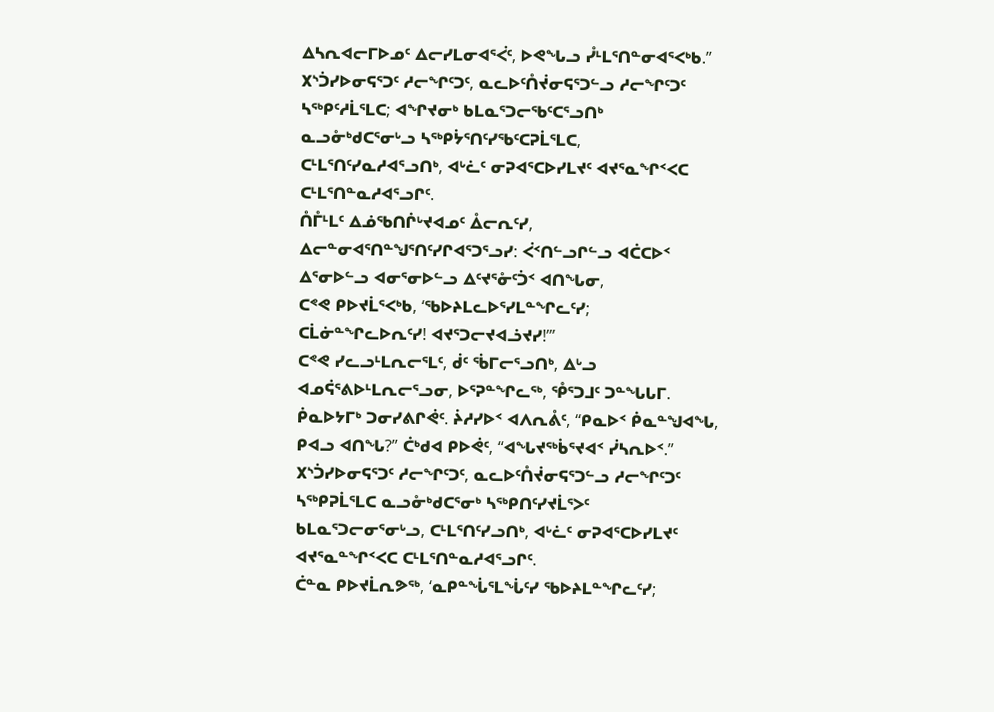ᐃᓴᕆᐊᓕᒥᐅᓄᑦ ᐃᓕᓯᒪᓂᐊᕐᐹᑦ, ᐅᕙᖓᓗ ᓮᒻᒪᕐᑎᓐᓂᐊᕐᐸᒃᑲ.”
᙭ᔅᑑᓯᐅᓂᕋᕐᑐᑦ ᓱᓕᖏᑦᑐᑦ, ᓇᓚᐅᑦᑍᔫᓂᕋᕐᑐᓪᓗ ᓱᓕᖏᑦᑐᑦ ᓴᖅᑭᑦᓱᒫᕐᒪᑕ; ᐊᖏᔪᓂᒃ ᑲᒪᓇᕐᑐᓕᖃᑦᑕᕐᓗᑎᒃ ᓇᓗᓁᒃᑯᑕᕐᓂᒡᓗ ᓴᖅᑭᔮᕐᑎᑦᓯᖃᑦᑕᕈᒫᕐᒪᑕ, ᑕᒻᒪᕐᑎᑦᓯᓇᓱᐊᕐᓗᑎᒃ, ᐊᒡᓛᑦ ᓂᕈᐊᕐᑕᐅᓯᒪᔪᑦ ᐊᔪᕐᓇᖏᑉᐸᑕ ᑕᒻᒪᕐᑎᓐᓇᓱᐊᕐᓗᒋᑦ.
ᑍᒤᒻᒪᑦ ᐃᓅᖃᑎᒌᒡᔪᐊᓄᑦ ᐂᓕᕆᑦᓯ, ᐃᓕᓐᓂᐊᕐᑎᓐᖑᕐᑎᑦᓯᒋᐊᕐᑐᕐᓗᓯ: ᐹᑉᑎᓪᓗᒋᓪᓗ ᐊᑖᑕᐅᑉ ᐃᕐᓂᐅᓪᓗ ᐊᓂᕐᓂᐅᓪᓗ ᐃᑦᔪᕐᓁᑦᑑᑉ ᐊᑎᖓᓂ,
ᑕᕝᕙ ᑭᐅᔪᒫᕐᐸᒃᑲ, ‘ᖃᐅᔨᒪᓚᐅᕐᓯᒪᓐᖏᓚᑦᓯ; ᑕᒫᓃᓐᖏᓚᐅᕆᑦᓯ! ᐊᔪᕐᑐᓕᔪᐊᓘᔪᓯ!’”
ᑕᕝᕙ ᓯᓚᓗᒻᒪᕆᓕᕐᒪᑦ, ᑰᑦ ᖄᒥᓕᕐᓗᑎᒃ, ᐃᒡᓗ ᐊᓄᕌᕐᕕᐅᒻᒪᕆᓕᕐᓗᓂ, ᐅᕐᕈᓐᖏᓚᖅ, ᕾᕐᑐᒧᑦ ᑐᓐᖓᒐᒥ.
ᑮᓇᐅᔭᒥᒃ ᑐᓂᓯᕕᒋᕚᑦ. ᔩᓱᓯᐅᑉ ᐊᐱᕆᕔᑦ, “ᑭᓇᐅᑉ ᑮᓇᓐᖑᐊᖓ, ᑭᐊᓗ ᐊᑎᖓ?” ᑖᒃᑯᐊ ᑭᐅᕚᑦ, “ᐊᖓᔪᖅᑳᕐᔪᐊᑉ ᓰᓴᕆᐅᑉ.”
᙭ᔅᑑᓯᐅᓂᕋᕐᑐᑦ ᓱᓕᖏᑦᑐᑦ, ᓇᓚᐅᑦᑍᔫᓂᕋᕐᑐᓪᓗ ᓱᓕᖏᑦᑐᑦ ᓴᖅᑭᕈᒫᕐᒪᑕ ᓇᓗᓁᒃᑯᑕᕐᓂᒃ ᓴᖅᑭᑎᑦᓯᔪᒫᕐᐳᑦ ᑲᒪᓇᕐᑐᓕᓂᕐᓂᒡᓗ, ᑕᒻᒪᕐᑎᑦᓯᓗᑎᒃ, ᐊᒡᓛᑦ ᓂᕈᐊᕐᑕᐅᓯᒪᔪᑦ ᐊᔪᕐᓇᓐᖏᑉᐸᑕ ᑕᒻᒪᕐᑎᓐᓇᓱᐊᕐᓗᒋᑦ.
ᑖᓐᓇ ᑭᐅᔪᒫᕆᕗᖅ, ‘ᓇᑭᓐᖔᕐᒪᖔᑦᓯ ᖃᐅᔨᒪᓐᖏᓚᑦᓯ;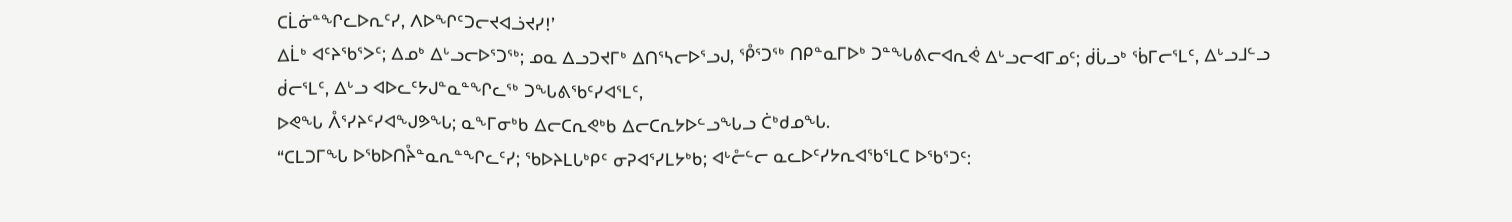ᑕᒫᓃᓐᖏᓚᐅᕆᑦᓯ, ᐱᐅᖏᑦᑐᓕᔪᐊᓘᔪᓯ!’
ᐃᒫᒃ ᐊᑦᔨᖃᕐᐳᑦ; ᐃᓄᒃ ᐃᒡᓗᓕᐅᕐᑐᖅ; ᓄᓇ ᐃᓗᑐᔪᒥᒃ ᐃᑎᕐᓴᓕᐅᕐᓗᒍ, ᕾᕐᑐᖅ ᑎᑭᓐᓇᒥᐅᒃ ᑐᓐᖓᕕᓕᐊᕆᕚ ᐃᒡᓗᓕᐊᒥᓄᑦ; ᑰᒑᓗᒃ ᖄᒥᓕᕐᒪᑦ, ᐃᒡᓗᒧᓪᓗ ᑰᓕᕐᒪᑦ, ᐃᒡᓗ ᐊᐅᓚᑦᔭᒍᓐᓇᓐᖏᓚᖅ ᑐᖓᕕᖃᑦᓯᐊᕐᒪᑦ,
ᐅᕙᖓ ᐰᕐᓯᔨᑦᓯᐊᖑᕗᖓ; ᓇᖕᒥᓂᒃᑲ ᐃᓕᑕᕆᕙᒃᑲ ᐃᓕᑕᕆᔭᐅᓪᓗᖓᓗ ᑖᒃᑯᓄᖓ.
“ᑕᒪᑐᒥᖓ ᐅᖃᐅᑎᔧᓐᓇᕆᓐᖏᓚᑦᓯ; ᖃᐅᔨᒪᒐᒃᑭᑦ ᓂᕈᐊᕐᓯᒪᔭᒃᑲ; ᐊᒡᓔᓪᓕ ᓇᓚᐅᑦᓯᔭᕆᐊᖃᕐᒪᑕ ᐅᖃᕐᑐᑦ: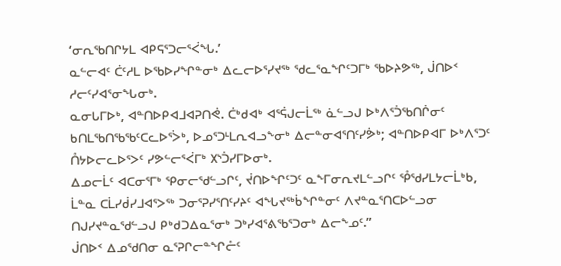‘ᓂᕆᖃᑎᒋᔭᒪ ᐊᑭᕋᕐᑐᓕᕐᐹᖓ.’
ᓇᓪᓕᐊᑦ ᑖᑦᓱᒪ ᐅᖃᐅᓯᖏᓐᓂᒃ ᐃᓚᓕᐅᕐᓯᔪᖅ ᖁᓚᕐᓇᖏᑦᑐᒥᒃ ᖃᐅᔨᕗᖅ, ᒎᑎᐅᑉ ᓱᓕᑦᓯᐊᕐᓂᖓᓂᒃ.
ᓇᓂᒐᒥᐅᒃ, ᐊᓐᑎᐅᑭᐊᒧᐊᕈᑎᕚ. ᑖᒃᑯᐊᒃ ᐊᕐᕌᒍᓕᒫᖅ ᓈᓪᓗᒍ ᐅᒃᐱᕐᑑᖃᑎᒌᓂᑦ ᑲᑎᒪᖃᑎᖃᖃᑦᑕᓚᐅᕐᐴᒃ, ᐅᓄᕐᑐᒻᒪᕆᐊᓗᖕᓂᒃ ᐃᓕᓐᓂᐊᕐᑎᑦᓯᕘᒃ; ᐊᓐᑎᐅᑭᐊᒥ ᐅᒃᐱᕐᑐᑦ ᑍᔭᐅᓕᓚᐅᕐᐳᑦ ᓯᕗᓪᓕᕐᐹᒥᒃ ᙭ᔅᑑᓯᒥᐅᓂᒃ.
ᐃᓄᓕᒫᑦ ᐊᑕᓂᕐᒥᒃ ᕿᓂᓕᖁᓪᓗᒋᑦ, ᔫᑎᐅᖏᑦᑐᑦ ᓇᖕᒥᓂᕆᔪᒪᓪᓗᒋᑦ ᕾᖁᓯᒪᔭᓕᒫᒃᑲ,
ᒫᓐᓇ ᑕᒫᓯᑰᓯᒧᐊᕐᐳᖅ ᑐᓂᕐᕈᓯᕐᑎᑦᓯᔨᑦ ᐊᖓᔪᖅᑳᖏᓐᓂᑦ ᐱᔪᓐᓇᕐᑎᑕᐅᓪᓗᓂ ᑎᒍᓯᔪᓐᓇᖁᓪᓗᒍ ᑭᒃᑯᑐᐃᓇᕐᓂᒃ ᑐᒃᓯᐊᕐᕕᖃᕐᑐᓂᒃ ᐃᓕᖕᓄᑦ.”
ᒎᑎᐅᑉ ᐃᓄᖁᑎᓂ ᓇᕐᕈᒋᓕᓐᖏᓔᑦ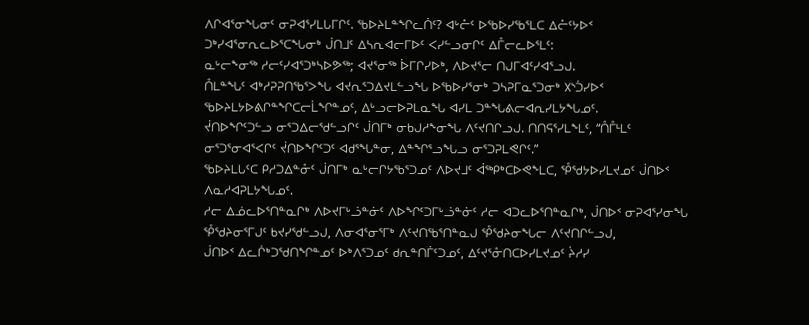ᐱᒋᐊᕐᓂᖓᓂᑦ ᓂᕈᐊᕐᓯᒪᒐᒥᒋᑦ. ᖃᐅᔨᒪᓐᖏᓚᑏᑦ? ᐊᒡᓔᑦ ᐅᖃᐅᓯᖃᕐᒪᑕ ᐃᓔᑦᔭᐅᑉ ᑐᒃᓯᐊᕐᓂᕆᓚᐅᕐᑕᖓᓂᒃ ᒎᑎᒧᑦ ᐃᓴᕆᐊᓕᒥᐅᑦ ᐸᓯᓪᓗᓂᒋᑦ ᐃᒤᓕᓚᐅᕐᒪᑦ:
ᓇᒡᓕᖕᓂᖅ ᓱᓕᑦᓯᐊᕐᑐᒃᓴᐅᕗᖅ; ᐊᔪᕐᓂᖅ ᐆᒥᒋᓯᐅᒃ, ᐱᐅᔪᕐᓕ ᑎᒍᒥᐊᑦᓯᐊᕐᓗᒍ.
ᑍᒪᓐᖓᑦ ᐊᒃᓱᕈᕈᑎᖃᕐᐳᖓ ᐊᔪᕆᕐᑐᐃᔪᒪᓪᓗᖓ ᐅᖃᐅᓯᕐᓂᒃ ᑐᓴᕈᒥᓇᕐᑐᓂᒃ ᙭ᔅᑑᓯᐅᑉ ᖃᐅᔨᒪᔭᐅᕕᒋᓐᖏᑕᓕᒫᖏᓐᓄᑦ, ᐃᒡᓗᓕᐅᕈᒪᓇᖓ ᐊᓯᒪ ᑐᓐᖓᕕᓕᐊᕆᓯᒪᔭᖓᓄᑦ.
ᔫᑎᐅᖏᑦᑐᓪᓗ ᓂᕐᑐᐃᓕᖁᓪᓗᒋᑦ ᒎᑎᒥᒃ ᓂᑲᒍᓱᖕᓂᖓ ᐱᑦᔪᑎᒋᓗᒍ. ᑎᑎᕋᕐᓯᒪᖕᒪᑦ, “ᑍᒤᒻᒪᑦ ᓂᕐᑐᕐᓂᐊᕐᐸᒋᑦ ᔫᑎᐅᖏᑦᑐᑦ ᐊᑯᕐᖓᓐᓂ, ᐃᓐᖏᕐᓗᖓᓗ ᓂᕐᑐᕈᒪᕙᒋᑦ.”
ᖃᐅᔨᒪᒐᑦᑕ ᑭᓱᑐᐃᓐᓁᑦ ᒎᑎᒥᒃ ᓇᒡᓕᒋᔭᖃᕐᑐᓄᑦ ᐱᐅᔪᒧᑦ ᐋᖅᑭᒃᑕᐅᕙᖕᒪᑕ, ᕾᖁᔭᐅᓯᒪᔪᓄᑦ ᒎᑎᐅᑉ ᐱᓇᓱᐊᕈᒪᔭᖓᓄᑦ.
ᓱᓕ ᐃᓅᓚᐅᕐᑎᓐᓇᒋᒃ ᐱᐅᔪᒥᒡᓘᓐᓃᑦ ᐱᐅᖏᑦᑐᒥᒡᓘᓐᓃᑦ ᓱᓕ ᐊᑐᓚᐅᕐᑎᓐᓇᒋᒃ, ᒎᑎᐅᑉ ᓂᕈᐊᕐᓯᓂᖓ ᕾᖁᔨᓂᕐᒥᒍᑦ ᑲᔪᓯᖁᓪᓗᒍ, ᐱᓂᐊᕐᓂᕐᒥᒃ ᐱᑦᔪᑎᖃᕐᑎᓐᓇᒍ ᕾᖁᔨᓂᖓᓕ ᐱᑦᔪᑎᒋᓪᓗᒍ,
ᒎᑎᐅᑉ ᐃᓚᒌᒃᑐᖁᑎᖏᓐᓄᑦ ᐅᒃᐱᕐᑐᓄᑦ ᑯᕆᓐᑎᒦᑦᑐᓄᑦ, ᐃᑦᔪᕐᓁᑎᑕᐅᓯᒪᔪᓄᑦ ᔩᓱᓯ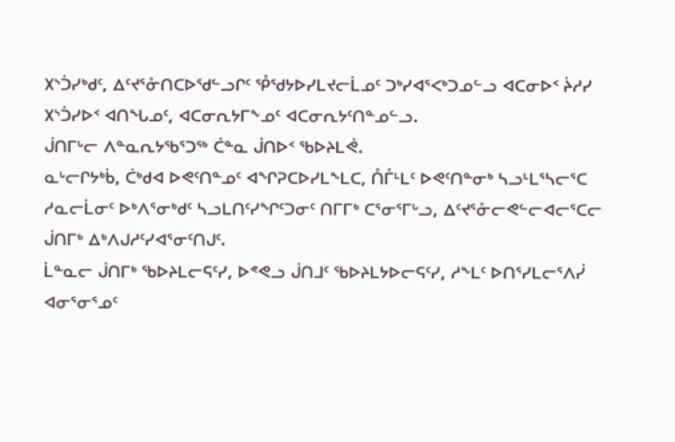᙭ᔅᑑᓯᒃᑯᑦ, ᐃᑦᔪᕐᓁᑎᑕᐅᖁᓪᓗᒋᑦ ᕾᖁᔭᐅᓯᒪᔪᓕᒫᓄᑦ ᑐᒃᓯᐊᕐᐸᒃᑐᓄᓪᓗ ᐊᑕᓂᐅᑉ ᔩᓱᓯ ᙭ᔅᑑᓯᐅᑉ ᐊᑎᖓᓄᑦ, ᐊᑕᓂᕆᔭᒥᖕᓄᑦ ᐊᑕᓂᕆᔭᑦᑎᓐᓄᓪᓗ.
ᒎᑎᒥᒡᓕ ᐱᓐᓇᕆᔭᖃᕐᑐᖅ ᑖᓐᓇ ᒎᑎᐅᑉ ᖃᐅᔨᒪᕚ.
ᓇᒡᓕᒋᔭᒃᑳ, ᑖᒃᑯᐊ ᐅᕙᑦᑎᓐᓄᑦ ᐊᖏᕈᑕᐅᓯᒪᖕᒪᑕ, ᑍᒤᒻᒪᑦ ᐅᕙᑦᑎᓐᓂᒃ ᓴᓗᒻᒪᕐᓴᓕᕐᑕ ᓱᓇᓕᒫᓂᑦ ᐅᒃᐱᕐᓂᒃᑯᑦ ᓴᓗᒪᑎᑦᓯᖏᑦᑐᓂᑦ ᑎᒥᒥᒃ ᑕᕐᓂᕐᒥᒡᓗ, ᐃᑦᔪᕐᓁᓕᕙᓪᓕᐊᓕᕐᑕᓕ ᒎᑎᒥᒃ ᐃᒃᐱᒍᓱᑦᓯᐊᕐᓂᑦᑎᒍᑦ.
ᒫᓐᓇᓕ ᒎᑎᒥᒃ ᖃᐅᔨᒪᓕᕋᑦᓯ, ᐅᕝᕙᓗ ᒎᑎᒧᑦ ᖃᐅᔨᒪᔭᐅᓕᕋᑦᓯ, ᓱᖕᒪᑦ ᐅᑎᕐᓯᒪᓕᕐᐱᓰ ᐊᓂᕐᓂᕐᓄᑦ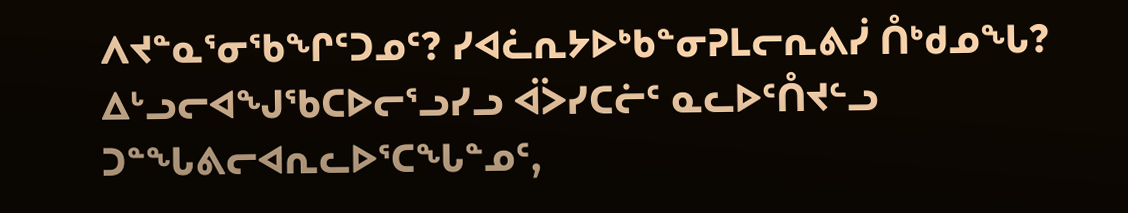ᐱᔪᓐᓇᕐᓂᖃᖏᑦᑐᓄᑦ? ᓯᐊᓛᕆᔭᐅᒃᑲᓐᓂᕈᒪᓕᕆᕕᓰ ᑍᒃᑯᓄᖓ?
ᐃᒡᓗᓕᐊᖑᖃᑕᐅᓕᕐᓗᓯᓗ ᐋᐴᓯᑕᓖᑦ ᓇᓚᐅᑦᑍᔪᓪᓗ ᑐᓐᖓᕕᓕᐊᕆᓚᐅᕐᑕᖓᓐᓄᑦ,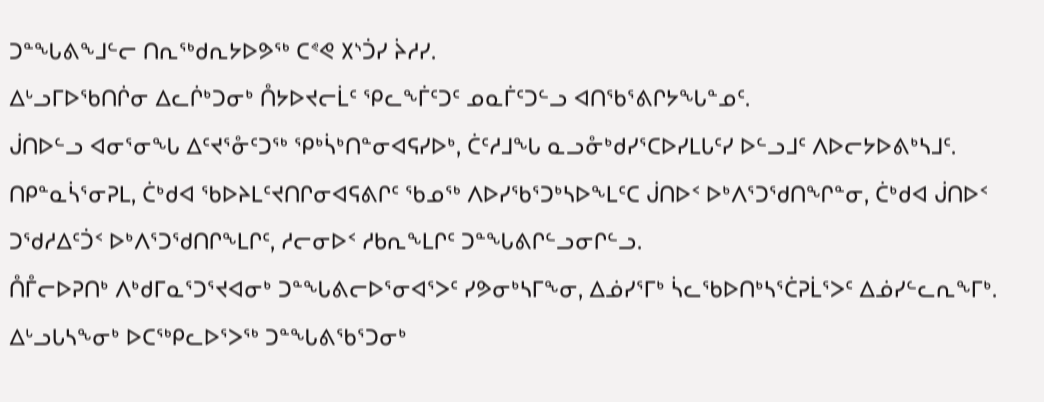ᑐᓐᖓᕕᖕᒧᓪᓕ ᑎᕆᖅᑯᕆᔭᐅᕗᖅ ᑕᕝᕙ ᙭ᔅᑑᓯ ᔩᓱᓯ.
ᐃᒡᓗᒥᐅᖃᑎᒌᓂ ᐃᓚᒌᒃᑐᓂᒃ ᑍᔭᐅᔪᓕᒫᑦ ᕿᓚᖕᒦᑦᑐᑦ ᓄᓇᒦᑦᑐᓪᓗ ᐊᑎᖃᕐᕕᒋᔭᖓᓐᓄᑦ.
ᒎᑎᐅᓪᓗ ᐊᓂᕐᓂᖓ ᐃᑦᔪᕐᓁᑦᑐᖅ ᕿᒃᓵᒃᑎᓐᓂᐊᕋᓯᐅᒃ, ᑖᑦᓱᒧᖓ ᓇᓗᓁᒃᑯᓯᕐᑕᐅᓯᒪᒐᑦᓯ ᐅᓪᓗᒧᑦ ᐱᐅᓕᔭᐅᕕᒃᓴᒧᑦ.
ᑎᑭᓐᓇᓵᕐᓂᕈᒪ, ᑖᒃᑯᐊ ᖃᐅᔨᒪᑦᔪᑎᒋᓂᐊᕋᕕᒋᑦ ᖃᓄᖅ ᐱᐅᓯᖃᕐᑐᒃᓴᐅᖕᒪᑦᑕ ᒎᑎᐅᑉ ᐅᒃᐱᕐᑐᖁᑎᖏᓐᓂ, ᑖᒃᑯᐊ ᒎᑎᐅᑉ ᑐᖁᓱᐃᑦᑑᑉ ᐅᒃᐱᕐᑐᖁᑎᒋᖕᒪᒋᑦ, ᓱᓕᓂᐅᑉ ᓱᑲᕆᖕᒪᒋᑦ ᑐᓐᖓᕕᒋᓪᓗᓂᒋᓪᓗ.
ᑍᒤᓕᐅᕈᑎᒃ ᐱᒃᑯᒥᓇᕐᑐᕐᔪᐊᓂᒃ ᑐᓐᖓᕕᓕᐅᕐᓂᐊᕐᐳᑦ ᓯᕗᓂᒃᓴᒥᖕᓂ, ᐃᓅᓯᕐᒥᒃ ᓵᓚᖃᐅᑎᒃᓴᕐᑖᕈᒫᕐᐳᑦ ᐃᓅᓯᓪᓚᕆᖕᒥᒃ.
ᐃᒡᓗᒐᓴᖕᓂᒃ ᐅᑕᖅᑭᓚᐅᕐᐳᖅ ᑐᓐᖓᕕᖃᕐᑐᓂᒃ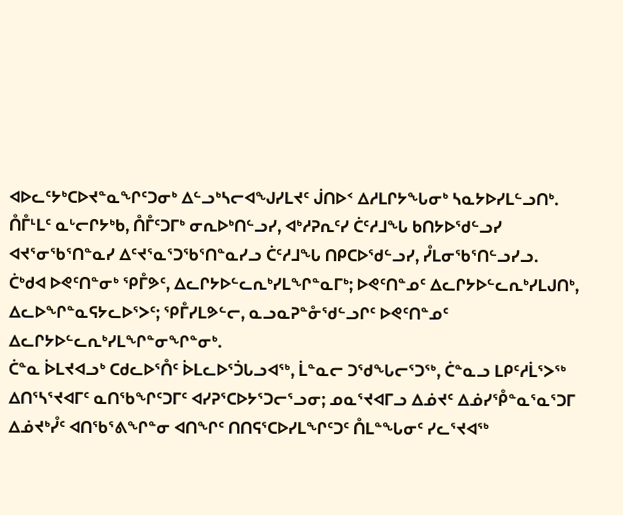ᐊᐅᓚᑦᔭᒃᑕᐅᔪᓐᓇᖏᑦᑐᓂᒃ ᐃᓪᓗᒃᓴᓕᐊᖑᓯᒪᔪᑦ ᒎᑎᐅᑉ ᐃᓱᒪᒋᔭᖓᓂᒃ ᓴᓇᔭᐅᓯᒪᓪᓗᑎᒃ.
ᑍᒤᒻᒪᑦ ᓇᒡᓕᒋᔭᒃᑲ, ᑍᒤᑦᑐᒥᒃ ᓂᕆᐅᒃᑎᓪᓗᓯ, ᐊᒃᓱᕈᕆᑦᓯ ᑖᑦᓱᒧᖓ ᑲᑎᔭᐅᖁᓪᓗᓯ ᐊᔪᕐᓂᖃᕐᑎᓐᓇᓯ ᐃᑦᔪᕐᓇᕐᑐᖃᕐᑎᓐᓇᓯᓗ ᑖᑦᓱᒧᖓ ᑎᑭᑕᐅᖁᓪᓗᓯ, ᓮᒪᓂᖃᕐᑎᓪᓗᓯᓗ.
ᑖᒃᑯᐊ ᐅᕙᑦᑎᓐᓂᒃ ᕿᒤᕗᑦ, ᐃᓚᒋᔭᐅᓪᓚᕆᒃᓯᒪᖏᓐᓇᒥᒃ; ᐅᕙᑦᑎᓐᓄᑦ ᐃᓚᒋᔭᐅᓪᓚᕆᒃᓯᒪᒍᑎᒃ, ᐃᓚᐅᖏᓐᓇᕋᔭᓚᐅᕐᐳᑦ; ᕿᒤᓯᒪᕗᓪᓕ, ᓇᓗᓇᕈᓐᓁᖁᓪᓗᒋᑦ ᐅᕙᑦᑎᓐᓄᑦ ᐃᓚᒋᔭᐅᓪᓚᕆᒃᓯᒪᖏᓐᓂᖏᓐᓂᒃ.
ᑖᓐᓇ ᐆᒪᔪᐊᓗᒃ ᑕᑯᓚᐅᕐᑍᑦ ᐆᒪᓚᐅᕐᑑᒐᓗᐊᖅ, ᒫᓐᓇᓕ ᑐᖁᖓᓕᕐᑐᖅ, ᑖᓐᓇᓗ ᒪᑭᑦᓱᒫᕐᐳᖅ ᐃᑎᕐᓴᕐᔪᐊᒥᑦ ᓇᑎᖃᖏᑦᑐᒥᑦ ᐊᓯᕈᕐᑕᐅᔭᕐᑐᓕᕐᓗᓂ; ᓄᓇᕐᔪᐊᒥᓗ ᐃᓅᔪᑦ ᐃᓅᓯᕾᓐᓇᕐᓇᕐᑐᒥ ᐃᓅᔪᒃᓮᑦ ᐊᑎᖃᕐᕕᖏᓐᓂ ᐊᑎᖏᑦ ᑎᑎᕋᕐᑕᐅᓯᒪᖏᑦᑐᑦ ᑍᒪᓐᖓᓂᑦ ᓯᓚᕐᔪᐊᖅ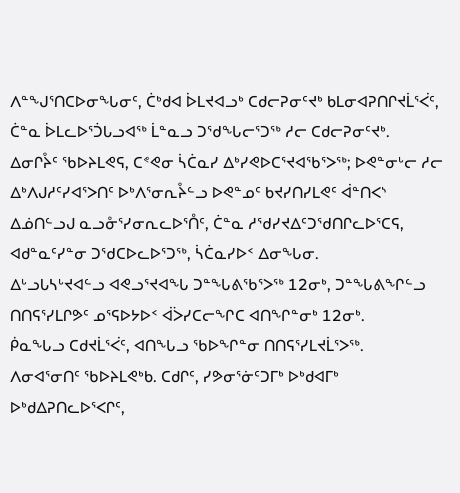ᐱᓐᖑᕐᑎᑕᐅᓂᖓᓂᑦ, ᑖᒃᑯᐊ ᐆᒪᔪᐊᓗᒃ ᑕᑯᓕᕈᓂᑦᔪᒃ ᑲᒪᓂᐊᕈᑎᒋᔪᒫᕐᐹᑦ, ᑖᓐᓇ ᐆᒪᓚᐅᕐᑑᒐᓗᐊᖅ ᒫᓐᓇᓗ ᑐᖁᖓᓕᕐᑐᖅ ᓱᓕ ᑕᑯᓕᕈᓂᑦᔪᒃ.
ᐃᓂᒋᔧᑦ ᖃᐅᔨᒪᕙᕋ, ᑕᕝᕙᓂ ᓵᑖᓇᓯ ᐃᒃᓯᕙᐅᑕᕐᔪᐊᖃᕐᐳᖅ; ᐅᕙᓐᓂᒡᓕ ᓱᓕ ᐃᒃᐱᒍᓱᑦᓯᐊᕐᐳᑎᑦ ᐅᒃᐱᕐᓂᕆᔧᓪᓗ ᐅᕙᓐᓄᑦ ᑲᔪᓯᑎᓯᒪᕙᑦ ᐋᓐᑎᐸᔅ ᐃᓅᑎᓪᓗᒍ ᓇᓗᓁᕐᓯᓂᕆᓚᐅᕐᑍᑦ, ᑖᓐᓇ ᓱᖁᓯᔪᐃᑦᑐᖁᑎᒋᓚᐅᕐᑕᕋ, ᐊᑯᓐᓇᑦᓯᓐᓂ ᑐᖁᑕᐅᓚᐅᕐᑐᖅ, ᓵᑖᓇᓯᐅᑉ ᐃᓂᖓᓂ.
ᐃᒡᓗᒐᓴᒡᔪᐊᓪᓗ ᐊᕙᓗᕐᔪᐊᖓ ᑐᓐᖓᕕᖃᕐᐳᖅ 12ᓂᒃ, ᑐᓐᖓᕕᖏᓪᓗ ᑎᑎᕋᕐᓯᒪᒋᕗᑦ ᓄᕐᕋᐅᔭᐅᑉ ᐋᐴᓯᑕᓕᖏᑕ ᐊᑎᖏᓐᓂᒃ 12ᓂᒃ.
ᑮᓇᖓᓗ ᑕᑯᔪᒫᕐᐹᑦ, ᐊᑎᖓᓗ ᖃᐅᖏᓐᓂ ᑎᑎᕋᕐᓯᒪᔪᒫᕐᐳᖅ.
ᐱᓂᐊᕐᓂᑎᑦ ᖃᐅᔨᒪᕙᒃᑲ. ᑕᑯᒋᑦ, ᓯᕗᓂᕐᓃᑦᑐᒥᒃ ᐅᒃᑯᐊᒥᒃ ᐅᒃᑯᐃᕈᑎᓚᐅᕐᐸᒋᑦ,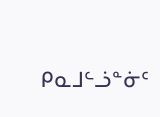ᑭᓇᒧᓪᓘᓐᓃᑦ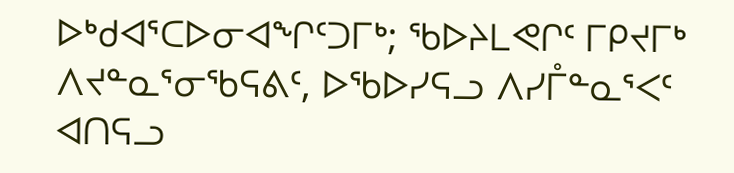ᐅᒃᑯᐊᕐᑕᐅᓂᐊᖏᑦᑐᒥᒃ; ᖃᐅᔨᒪᕙᒋᑦ ᒥᑭᔪᒥᒃ ᐱᔪᓐᓇᕐᓂᖃᕋᕕᑦ, ᐅᖃᐅᓯᕋᓗ ᐱᓯᒤᓐᓇᕐᐸᑦ ᐊᑎᕋᓗ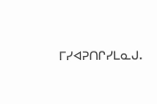ᒥᓯᐊᕈᑎᒋᓯᒪᓇᒍ.